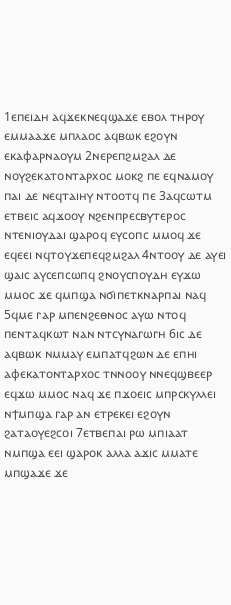1ⲉⲡⲉⲓⲇⲏ ⲁϥϫⲉⲕⲛⲉϥϣⲁϫⲉ ⲉⲃⲟⲗ ⲧⲏⲣⲟⲩ ⲉⲙⲙⲁⲁϫⲉ ⲙⲡⲗⲁⲟⲥ ⲁϥⲃⲱⲕ ⲉϩⲟⲩⲛ ⲉⲕⲁⲫⲁⲣⲛⲁⲟⲩⲙ 2ⲛⲉⲣⲉⲡϩⲙϩⲁⲗ ⲇⲉ ⲛⲟⲩϩⲉⲕⲁⲧⲟⲛⲧⲁⲣⲭⲟⲥ ⲙⲟⲕϩ ⲡⲉ ⲉϥⲛⲁⲙⲟⲩ ⲡⲁⲓ ⲇⲉ ⲛⲉϥⲧⲁⲓⲏⲩ ⲛⲧⲟⲟⲧϥ ⲡⲉ 3ⲁϥⲥⲱⲧⲙ ⲉⲧⲃⲉⲓⲥ ⲁϥϫⲟⲟⲩ ⲛϩⲉⲛⲡⲣⲉⲥⲃⲩⲧⲉⲣⲟⲥ ⲛⲧⲉⲛⲓⲟⲩⲇⲁⲓ ϣⲁⲣⲟϥ ⲉⲩⲥⲟⲡⲥ ⲙⲙⲟϥ ϫⲉ ⲉϥⲉⲉⲓ ⲛϥⲧⲟⲩϫⲉⲡⲉϥϩⲙϩⲁⲗ 4ⲛⲧⲟⲟⲩ ⲇⲉ ⲁⲩⲉⲓ ϣⲁⲓⲥ ⲁⲩⲥⲉⲡⲥⲱⲡϥ ϩⲛⲟⲩⲥⲡⲟⲩⲇⲏ ⲉⲩϫⲱ ⲙⲙⲟⲥ ϫⲉ ϥⲙⲡϣⲁ ⲛϭⲓⲡⲉⲧⲕⲛⲁⲣⲡⲁⲓ ⲛⲁϥ 5ϥⲙⲉ ⲅⲁⲣ ⲙⲡⲉⲛϩⲉⲑⲛⲟⲥ ⲁⲩⲱ ⲛⲧⲟϥ ⲡⲉⲛⲧⲁϥⲕⲱⲧ ⲛⲁⲛ ⲛⲧⲥⲩⲛⲁⲅⲱⲅⲏ 6ⲓⲥ ⲇⲉ ⲁϥⲃⲱⲕ ⲛⲙⲙⲁⲩ ⲉⲙⲡⲁⲧϥϩⲱⲛ ⲇⲉ ⲉⲡⲏⲓ ⲁⲫⲉⲕⲁⲧⲟⲛⲧⲁⲣⲭⲟⲥ ⲧⲛⲛⲟⲟⲩ ⲛⲛⲉϥϣⲃⲉⲉⲣ ⲉϥϫⲱ ⲙⲙⲟⲥ ⲛⲁϥ ϫⲉ ⲡϫⲟⲉⲓⲥ ⲙⲡⲣⲥⲕⲩⲗⲗⲉⲓ ⲛϯⲙⲡϣⲁ ⲅⲁⲣ ⲁⲛ ⲉⲧⲣⲉⲕⲉⲓ ⲉϩⲟⲩⲛ ϩⲁⲧⲁⲟⲩⲉϩⲥⲟⲓ 7ⲉⲧⲃⲉⲡⲁⲓ ⲣⲱ ⲙⲡⲓⲁⲁⲧ ⲛⲙⲡϣⲁ ⲉⲉⲓ ϣⲁⲣⲟⲕ ⲁⲗⲗⲁ ⲁϫⲓⲥ ⲙⲙⲁⲧⲉ ⲙⲡϣⲁϫⲉ ϫⲉ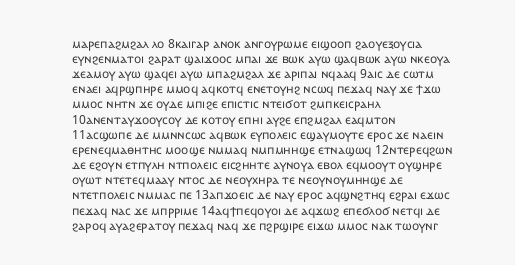ⲙⲁⲣⲉⲡⲁϩⲙϩⲁⲗ ⲗⲟ 8ⲕⲁⲓⲅⲁⲣ ⲁⲛⲟⲕ ⲁⲛⲅⲟⲩⲣⲱⲙⲉ ⲉⲓϣⲟⲟⲡ ϩⲁⲟⲩⲉⲝⲟⲩⲥⲓⲁ ⲉⲩⲛϩⲉⲛⲙⲁⲧⲟⲓ ϩⲁⲣⲁⲧ ϣⲁⲓϫⲟⲟⲥ ⲙⲡⲁⲓ ϫⲉ ⲃⲱⲕ ⲁⲩⲱ ϣⲁϥⲃⲱⲕ ⲁⲩⲱ ⲛⲕⲉⲟⲩⲁ ϫⲉⲁⲙⲟⲩ ⲁⲩⲱ ϣⲁϥⲉⲓ ⲁⲩⲱ ⲙⲡⲁϩⲙϩⲁⲗ ϫⲉ ⲁⲣⲓⲡⲁⲓ ⲛϥⲁⲁϥ 9ⲁⲓⲥ ⲇⲉ ⲥⲱⲧⲙ ⲉⲛⲁⲉⲓ ⲁϥⲣϣⲡⲏⲣⲉ ⲙⲙⲟϥ ⲁϥⲕⲟⲧϥ ⲉⲛⲉⲧⲟⲩⲏϩ ⲛⲥⲱϥ ⲡⲉϫⲁϥ ⲛⲁⲩ ϫⲉ ϯϫⲱ ⲙⲙⲟⲥ ⲛⲏⲧⲛ ϫⲉ ⲟⲩⲇⲉ ⲙⲡⲓϩⲉ ⲉⲡⲓⲥⲧⲓⲥ ⲛⲧⲉⲓϭⲟⲧ ϩⲙⲡⲕⲉⲓⲥⲣⲁⲏⲗ 10ⲁⲛⲉⲛⲧⲁⲩϫⲟⲟⲩⲥⲟⲩ ⲇⲉ ⲕⲟⲧⲟⲩ ⲉⲡⲏⲓ ⲁⲩϩⲉ ⲉⲡϩⲙϩⲁⲗ ⲉⲁϥⲙⲧⲟⲛ 11ⲁⲥϣⲱⲡⲉ ⲇⲉ ⲙⲙⲛⲛⲥⲱⲥ ⲁϥⲃⲱⲕ ⲉⲩⲡⲟⲗⲉⲓⲥ ⲉϣⲁⲩⲙⲟⲩⲧⲉ ⲉⲣⲟⲥ ϫⲉ ⲛⲁⲉⲓⲛ ⲉⲣⲉⲛⲉϥⲙⲁⲑⲏⲧⲏⲥ ⲙⲟⲟϣⲉ ⲛⲙⲙⲁϥ ⲛⲙⲡⲙⲏⲏϣⲉ ⲉⲧⲛⲁϣⲱϥ 12ⲛⲧⲉⲣⲉϥϩⲱⲛ ⲇⲉ ⲉϩⲟⲩⲛ ⲉⲧⲡⲩⲗⲏ ⲛⲧⲡⲟⲗⲉⲓⲥ ⲉⲓⲥϩⲏⲏⲧⲉ ⲁⲩⲛⲟⲩⲁ ⲉⲃⲟⲗ ⲉϥⲙⲟⲟⲩⲧ ⲟⲩϣⲏⲣⲉ ⲟⲩⲱⲧ ⲛⲧⲉⲧⲉϥⲙⲁⲁⲩ ⲛⲧⲟⲥ ⲇⲉ ⲛⲉⲟⲩⲭⲏⲣⲁ ⲧⲉ ⲛⲉⲟⲩⲛⲟⲩⲙⲏⲏϣⲉ ⲇⲉ ⲛⲧⲉⲧⲡⲟⲗⲉⲓⲥ ⲛⲙⲙⲁⲥ ⲡⲉ 13ⲁⲡϫⲟⲉⲓⲥ ⲇⲉ ⲛⲁⲩ ⲉⲣⲟⲥ ⲁϥϣⲛϩⲧⲏϥ ⲉϩⲣⲁⲓ ⲉϫⲱⲥ ⲡⲉϫⲁϥ ⲛⲁⲥ ϫⲉ ⲙⲡⲣⲣⲓⲙⲉ 14ⲁϥϯⲡⲉϥⲟⲩⲟⲓ ⲇⲉ ⲁϥϫⲱϩ ⲉⲡⲉϭⲗⲟϭ ⲛⲉⲧϥⲓ ⲇⲉ ϩⲁⲣⲟϥ ⲁⲩⲁϩⲉⲣⲁⲧⲟⲩ ⲡⲉϫⲁϥ ⲛⲁϥ ϫⲉ ⲡϩⲣϣⲓⲣⲉ ⲉⲓϫⲱ ⲙⲙⲟⲥ ⲛⲁⲕ ⲧⲱⲟⲩⲛⲅ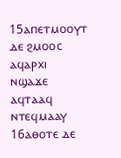15ⲁⲡⲉⲧⲙⲟⲟⲩⲧ ⲇⲉ ϩⲙⲟⲟⲥ ⲁϥⲁⲣⲭⲓ ⲛϣⲁϫⲉ ⲁϥⲧⲁⲁϥ ⲛⲧⲉϥⲙⲁⲁⲩ 16ⲁⲑⲟⲧⲉ ⲇⲉ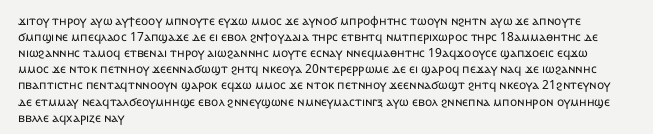ϫⲓⲧⲟⲩ ⲧⲏⲣⲟⲩ ⲁⲩⲱ ⲁⲩϯⲉⲟⲟⲩ ⲙⲡⲛⲟⲩⲧⲉ ⲉⲩϫⲱ ⲙⲙⲟⲥ ϫⲉ ⲁⲩⲛⲟϭ ⲙⲡⲣⲟⲫⲏⲧⲏⲥ ⲧⲱⲟⲩⲛ ⲛϩⲏⲧⲛ ⲁⲩⲱ ϫⲉ ⲁⲡⲛⲟⲩⲧⲉ ϭⲙⲡϣⲓⲛⲉ ⲙⲡⲉϥⲗⲁⲟⲥ 17ⲁⲡϣⲁϫⲉ ⲇⲉ ⲉⲓ ⲉⲃⲟⲗ ϩⲛϯⲟⲩⲇⲁⲓⲁ ⲧⲏⲣⲥ ⲉⲧⲃⲏⲧϥ ⲛⲙⲧⲡⲉⲣⲓⲭⲱⲣⲟⲥ ⲧⲏⲣⲥ 18ⲁⲙⲙⲁⲑⲏⲧⲏⲥ ⲇⲉ ⲛⲓⲱϩⲁⲛⲛⲏⲥ ⲧⲁⲙⲟϥ ⲉⲧⲃⲉⲛⲁⲓ ⲧⲏⲣⲟⲩ ⲁⲓⲱϩⲁⲛⲛⲏⲥ ⲙⲟⲩⲧⲉ ⲉⲥⲛⲁⲩ ⲛⲛⲉϥⲙⲁⲑⲏⲧⲏⲥ 19ⲁϥϫⲟⲟⲩⲥⲉ ϣⲁⲡϫⲟⲉⲓⲥ ⲉϥϫⲱ ⲙⲙⲟⲥ ϫⲉ ⲛⲧⲟⲕ ⲡⲉⲧⲛⲏⲟⲩ ϫⲉⲉⲛⲛⲁϭⲱϣⲧ ϩⲏⲧϥ ⲛⲕⲉⲟⲩⲁ 20ⲛⲧⲉⲣⲉⲣⲣⲱⲙⲉ ⲇⲉ ⲉⲓ ϣⲁⲣⲟϥ ⲡⲉϫⲁⲩ ⲛⲁϥ ϫⲉ ⲓⲱϩⲁⲛⲛⲏⲥ ⲡⲃⲁⲡⲧⲓⲥⲧⲏⲥ ⲡⲉⲛⲧⲁϥⲧⲛⲛⲟⲟⲩⲛ ϣⲁⲣⲟⲕ ⲉϥϫⲱ ⲙⲙⲟⲥ ϫⲉ ⲛⲧⲟⲕ ⲡⲉⲧⲛⲏⲟⲩ ϫⲉⲉⲛⲛⲁϭⲱϣⲧ ϩⲏⲧϥ ⲛⲕⲉⲟⲩⲁ 21ϩⲛⲧⲉⲩⲛⲟⲩ ⲇⲉ ⲉⲧⲙⲙⲁⲩ ⲛⲉⲁϥⲧⲁⲗϭⲉⲟⲩⲙⲏⲏϣⲉ ⲉⲃⲟⲗ ϩⲛⲛⲉⲩϣⲱⲛⲉ ⲛⲙⲛⲉⲩⲙⲁⲥⲧⲓⲛⲅⲝ ⲁⲩⲱ ⲉⲃⲟⲗ ϩⲛⲛⲉⲡⲛⲁ ⲙⲡⲟⲛⲏⲣⲟⲛ ⲟⲩⲙⲏⲏϣⲉ ⲃⲃⲗⲗⲉ ⲁϥⲭⲁⲣⲓⲍⲉ ⲛⲁⲩ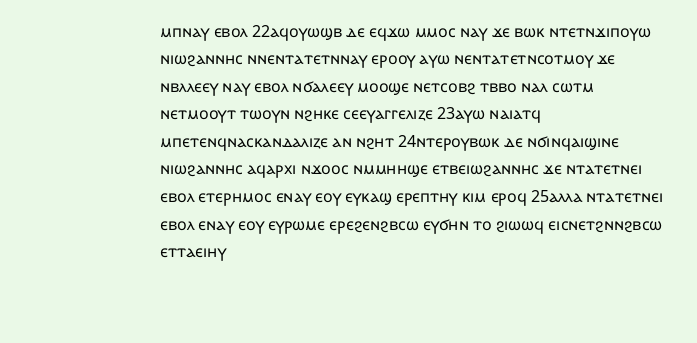ⲙⲡⲛⲁⲩ ⲉⲃⲟⲗ 22ⲁϥⲟⲩⲱϣⲃ ⲇⲉ ⲉϥϫⲱ ⲙⲙⲟⲥ ⲛⲁⲩ ϫⲉ ⲃⲱⲕ ⲛⲧⲉⲧⲛϫⲓⲡⲟⲩⲱ ⲛⲓⲱϩⲁⲛⲛⲏⲥ ⲛⲛⲉⲛⲧⲁⲧⲉⲧⲛⲛⲁⲩ ⲉⲣⲟⲟⲩ ⲁⲩⲱ ⲛⲉⲛⲧⲁⲧⲉⲧⲛⲥⲟⲧⲙⲟⲩ ϫⲉ ⲛⲃⲗⲗⲉⲉⲩ ⲛⲁⲩ ⲉⲃⲟⲗ ⲛϭⲁⲗⲉⲉⲩ ⲙⲟⲟϣⲉ ⲛⲉⲧⲥⲟⲃϩ ⲧⲃⲃⲟ ⲛⲁⲗ ⲥⲱⲧⲙ ⲛⲉⲧⲙⲟⲟⲩⲧ ⲧⲱⲟⲩⲛ ⲛϩⲏⲕⲉ ⲥⲉⲉⲩⲁⲅⲅⲉⲗⲓⲍⲉ 23ⲁⲩⲱ ⲛⲁⲓⲁⲧϥ ⲙⲡⲉⲧⲉⲛϥⲛⲁⲥⲕⲁⲛⲇⲁⲗⲓⲍⲉ ⲁⲛ ⲛϩⲏⲧ 24ⲛⲧⲉⲣⲟⲩⲃⲱⲕ ⲇⲉ ⲛϭⲓⲛϥⲁⲓϣⲓⲛⲉ ⲛⲓⲱϩⲁⲛⲛⲏⲥ ⲁϥⲁⲣⲭⲓ ⲛϫⲟⲟⲥ ⲛⲙⲙⲏⲏϣⲉ ⲉⲧⲃⲉⲓⲱϩⲁⲛⲛⲏⲥ ϫⲉ ⲛⲧⲁⲧⲉⲧⲛⲉⲓ ⲉⲃⲟⲗ ⲉⲧⲉⲣⲏⲙⲟⲥ ⲉⲛⲁⲩ ⲉⲟⲩ ⲉⲩⲕⲁϣ ⲉⲣⲉⲡⲧⲏⲩ ⲕⲓⲙ ⲉⲣⲟϥ 25ⲁⲗⲗⲁ ⲛⲧⲁⲧⲉⲧⲛⲉⲓ ⲉⲃⲟⲗ ⲉⲛⲁⲩ ⲉⲟⲩ ⲉⲩⲣⲱⲙⲉ ⲉⲣⲉϩⲉⲛϩⲃⲥⲱ ⲉⲩϭⲏⲛ ⲧⲟ ϩⲓⲱⲱϥ ⲉⲓⲥⲛⲉⲧϩⲛⲛϩⲃⲥⲱ ⲉⲧⲧⲁⲉⲓⲏⲩ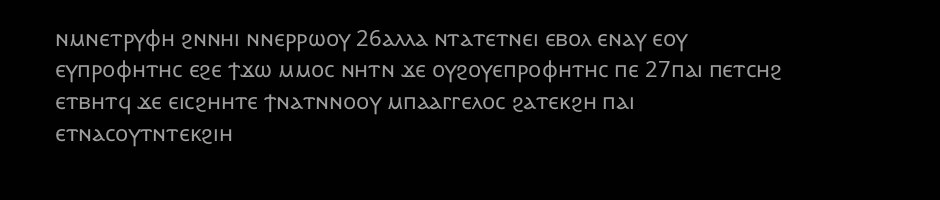ⲛⲙⲛⲉⲧⲣⲩⲫⲏ ϩⲛⲛⲏⲓ ⲛⲛⲉⲣⲣⲱⲟⲩ 26ⲁⲗⲗⲁ ⲛⲧⲁⲧⲉⲧⲛⲉⲓ ⲉⲃⲟⲗ ⲉⲛⲁⲩ ⲉⲟⲩ ⲉⲩⲡⲣⲟⲫⲏⲧⲏⲥ ⲉϩⲉ ϯϫⲱ ⲙⲙⲟⲥ ⲛⲏⲧⲛ ϫⲉ ⲟⲩϩⲟⲩⲉⲡⲣⲟⲫⲏⲧⲏⲥ ⲡⲉ 27ⲡⲁⲓ ⲡⲉⲧⲥⲏϩ ⲉⲧⲃⲏⲧϥ ϫⲉ ⲉⲓⲥϩⲏⲏⲧⲉ ϯⲛⲁⲧⲛⲛⲟⲟⲩ ⲙⲡⲁⲁⲅⲅⲉⲗⲟⲥ ϩⲁⲧⲉⲕϩⲏ ⲡⲁⲓ ⲉⲧⲛⲁⲥⲟⲩⲧⲛⲧⲉⲕϩⲓⲏ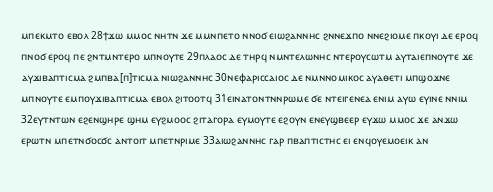ⲙⲡⲉⲕⲙⲧⲟ ⲉⲃⲟⲗ 28ϯϫⲱ ⲙⲙⲟⲥ ⲛⲏⲧⲛ ϫⲉ ⲙⲙⲛⲡⲉⲧⲟ ⲛⲛⲟϭ ⲉⲓⲱϩⲁⲛⲛⲏⲥ ϩⲛⲛⲉϫⲡⲟ ⲛⲛⲉϩⲓⲟⲙⲉ ⲡⲕⲟⲩⲓ ⲇⲉ ⲉⲣⲟϥ ⲡⲛⲟϭ ⲉⲣⲟϥ ⲡⲉ ϩⲛⲧⲙⲛⲧⲉⲣⲟ ⲙⲡⲛⲟⲩⲧⲉ 29ⲡⲗⲁⲟⲥ ⲇⲉ ⲧⲏⲣϥ ⲛⲙⲛⲧⲉⲗⲱⲛⲏⲥ ⲛⲧⲉⲣⲟⲩⲥⲱⲧⲙ ⲁⲩⲧⲁⲓⲉⲡⲛⲟⲩⲧⲉ ϫⲉ ⲁⲩϫⲓⲃⲁⲡⲧⲓⲥⲙⲁ ϩⲙⲡⲃⲁ[ⲡ]ⲧⲓⲥⲙⲁ ⲛⲓⲱϩⲁⲛⲛⲏⲥ 30ⲛⲉⲫⲁⲣⲓⲥⲥⲁⲓⲟⲥ ⲇⲉ ⲛⲙⲛⲛⲟⲙⲓⲕⲟⲥ ⲁⲩⲁⲑⲉⲧⲓ ⲙⲡϣⲟϫⲛⲉ ⲙⲡⲛⲟⲩⲧⲉ ⲉⲙⲡⲟⲩϫⲓⲃⲁⲡⲧⲓⲥⲙⲁ ⲉⲃⲟⲗ ϩⲓⲧⲟⲟⲧϥ 31ⲉⲓⲛⲁⲧⲟⲛⲧⲛⲛⲣⲱⲙⲉ ϭⲉ ⲛⲧⲉⲓⲅⲉⲛⲉⲁ ⲉⲛⲓⲙ ⲁⲩⲱ ⲉⲩⲓⲛⲉ ⲛⲛⲓⲙ 32ⲉⲩⲧⲛⲧⲱⲛ ⲉϩⲉⲛϣⲏⲣⲉ ϣⲏⲙ ⲉⲩϩⲙⲟⲟⲥ ϩⲓⲧⲁⲅⲟⲣⲁ ⲉⲩⲙⲟⲩⲧⲉ ⲉϩⲟⲩⲛ ⲉⲛⲉⲩϣⲃⲉⲉⲣ ⲉⲩϫⲱ ⲙⲙⲟⲥ ϫⲉ ⲁⲛϫⲱ ⲉⲣⲱⲧⲛ ⲙⲡⲉⲧⲛϭⲟⲥϭⲥ ⲁⲛⲧⲟⲓⲧ ⲙⲡⲉⲧⲛⲣⲓⲙⲉ 33ⲁⲓⲱϩⲁⲛⲛⲏⲥ ⲅⲁⲣ ⲡⲃⲁⲡⲧⲓⲥⲧⲏⲥ ⲉⲓ ⲉⲛϥⲟⲩⲉⲙⲟⲉⲓⲕ ⲁⲛ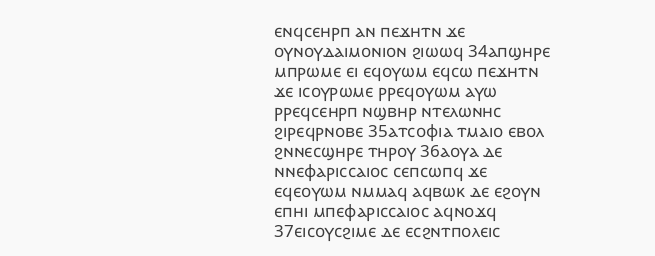ⲉⲛϥⲥⲉⲏⲣⲡ ⲁⲛ ⲡⲉϫⲏⲧⲛ ϫⲉ ⲟⲩⲛⲟⲩⲇⲁⲓⲙⲟⲛⲓⲟⲛ ϩⲓⲱⲱϥ 34ⲁⲡϣⲏⲣⲉ ⲙⲡⲣⲱⲙⲉ ⲉⲓ ⲉϥⲟⲩⲱⲙ ⲉϥⲥⲱ ⲡⲉϫⲏⲧⲛ ϫⲉ ⲓⲥⲟⲩⲣⲱⲙⲉ ⲣⲣⲉϥⲟⲩⲱⲙ ⲁⲩⲱ ⲣⲣⲉϥⲥⲉⲏⲣⲡ ⲛϣⲃⲏⲣ ⲛⲧⲉⲗⲱⲛⲏⲥ ϩⲓⲣⲉϥⲣⲛⲟⲃⲉ 35ⲁⲧⲥⲟⲫⲓⲁ ⲧⲙⲁⲓⲟ ⲉⲃⲟⲗ ϩⲛⲛⲉⲥϣⲏⲣⲉ ⲧⲏⲣⲟⲩ 36ⲁⲟⲩⲁ ⲇⲉ ⲛⲛⲉⲫⲁⲣⲓⲥⲥⲁⲓⲟⲥ ⲥⲉⲡⲥⲱⲡϥ ϫⲉ ⲉϥⲉⲟⲩⲱⲙ ⲛⲙⲙⲁϥ ⲁϥⲃⲱⲕ ⲇⲉ ⲉϩⲟⲩⲛ ⲉⲡⲏⲓ ⲙⲡⲉⲫⲁⲣⲓⲥⲥⲁⲓⲟⲥ ⲁϥⲛⲟϫϥ 37ⲉⲓⲥⲟⲩⲥϩⲓⲙⲉ ⲇⲉ ⲉⲥϩⲛⲧⲡⲟⲗⲉⲓⲥ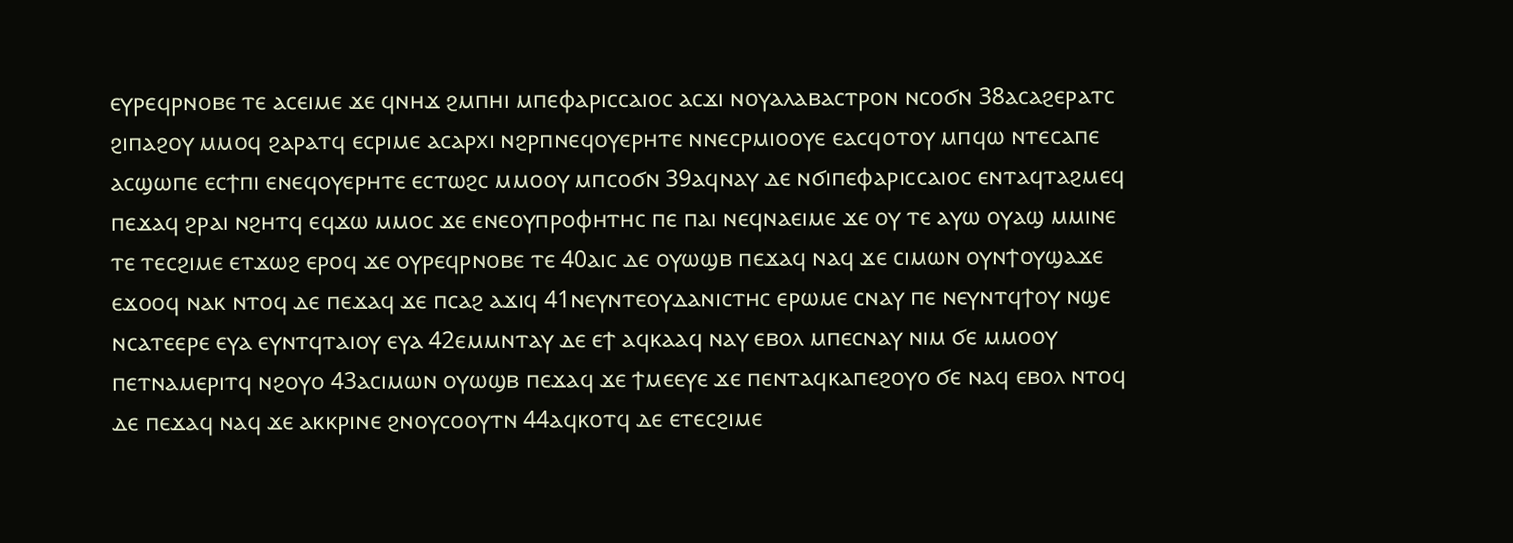ⲉⲩⲣⲉϥⲣⲛⲟⲃⲉ ⲧⲉ ⲁⲥⲉⲓⲙⲉ ϫⲉ ϥⲛⲏϫ ϩⲙⲡⲏⲓ ⲙⲡⲉⲫⲁⲣⲓⲥⲥⲁⲓⲟⲥ ⲁⲥϫⲓ ⲛⲟⲩⲁⲗⲁⲃⲁⲥⲧⲣⲟⲛ ⲛⲥⲟϭⲛ 38ⲁⲥⲁϩⲉⲣⲁⲧⲥ ϩⲓⲡⲁϩⲟⲩ ⲙⲙⲟϥ ϩⲁⲣⲁⲧϥ ⲉⲥⲣⲓⲙⲉ ⲁⲥⲁⲣⲭⲓ ⲛϩⲣⲡⲛⲉϥⲟⲩⲉⲣⲏⲧⲉ ⲛⲛⲉⲥⲣⲙⲓⲟⲟⲩⲉ ⲉⲁⲥϥⲟⲧⲟⲩ ⲙⲡϥⲱ ⲛⲧⲉⲥⲁⲡⲉ ⲁⲥϣⲱⲡⲉ ⲉⲥϯⲡⲓ ⲉⲛⲉϥⲟⲩⲉⲣⲏⲧⲉ ⲉⲥⲧⲱϩⲥ ⲙⲙⲟⲟⲩ ⲙⲡⲥⲟϭⲛ 39ⲁϥⲛⲁⲩ ⲇⲉ ⲛϭⲓⲡⲉⲫⲁⲣⲓⲥⲥⲁⲓⲟⲥ ⲉⲛⲧⲁϥⲧⲁϩⲙⲉϥ ⲡⲉϫⲁϥ ϩⲣⲁⲓ ⲛϩⲏⲧϥ ⲉϥϫⲱ ⲙⲙⲟⲥ ϫⲉ ⲉⲛⲉⲟⲩⲡⲣⲟⲫⲏⲧⲏⲥ ⲡⲉ ⲡⲁⲓ ⲛⲉϥⲛⲁⲉⲓⲙⲉ ϫⲉ ⲟⲩ ⲧⲉ ⲁⲩⲱ ⲟⲩⲁϣ ⲙⲙⲓⲛⲉ ⲧⲉ ⲧⲉⲥϩⲓⲙⲉ ⲉⲧϫⲱϩ ⲉⲣⲟϥ ϫⲉ ⲟⲩⲣⲉϥⲣⲛⲟⲃⲉ ⲧⲉ 40ⲁⲓⲥ ⲇⲉ ⲟⲩⲱϣⲃ ⲡⲉϫⲁϥ ⲛⲁϥ ϫⲉ ⲥⲓⲙⲱⲛ ⲟⲩⲛϯⲟⲩϣⲁϫⲉ ⲉϫⲟⲟϥ ⲛⲁⲕ ⲛⲧⲟϥ ⲇⲉ ⲡⲉϫⲁϥ ϫⲉ ⲡⲥⲁϩ ⲁϫⲓϥ 41ⲛⲉⲩⲛⲧⲉⲟⲩⲇⲁⲛⲓⲥⲧⲏⲥ ⲉⲣⲱⲙⲉ ⲥⲛⲁⲩ ⲡⲉ ⲛⲉⲩⲛⲧϥϯⲟⲩ ⲛϣⲉ ⲛⲥⲁⲧⲉⲉⲣⲉ ⲉⲩⲁ ⲉⲩⲛⲧϥⲧⲁⲓⲟⲩ ⲉⲩⲁ 42ⲉⲙⲙⲛⲧⲁⲩ ⲇⲉ ⲉϯ ⲁϥⲕⲁⲁϥ ⲛⲁⲩ ⲉⲃⲟⲗ ⲙⲡⲉⲥⲛⲁⲩ ⲛⲓⲙ ϭⲉ ⲙⲙⲟⲟⲩ ⲡⲉⲧⲛⲁⲙⲉⲣⲓⲧϥ ⲛϩⲟⲩⲟ 43ⲁⲥⲓⲙⲱⲛ ⲟⲩⲱϣⲃ ⲡⲉϫⲁϥ ϫⲉ ϯⲙⲉⲉⲩⲉ ϫⲉ ⲡⲉⲛⲧⲁϥⲕⲁⲡⲉϩⲟⲩⲟ ϭⲉ ⲛⲁϥ ⲉⲃⲟⲗ ⲛⲧⲟϥ ⲇⲉ ⲡⲉϫⲁϥ ⲛⲁϥ ϫⲉ ⲁⲕⲕⲣⲓⲛⲉ ϩⲛⲟⲩⲥⲟⲟⲩⲧⲛ 44ⲁϥⲕⲟⲧϥ ⲇⲉ ⲉⲧⲉⲥϩⲓⲙⲉ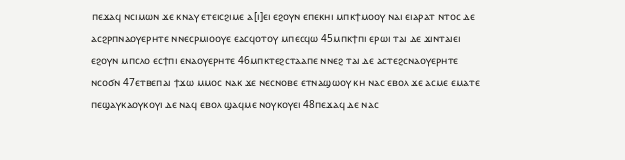ⲡⲉϫⲁϥ ⲛⲥⲓⲙⲱⲛ ϫⲉ ⲕⲛⲁⲩ ⲉⲧⲉⲓⲥϩⲓⲙⲉ ⲁ[ⲓ]ⲉⲓ ⲉϩⲟⲩⲛ ⲉⲡⲉⲕⲏⲓ ⲙⲡⲕϯⲙⲟⲟⲩ ⲛⲁⲓ ⲉⲓⲁⲣⲁⲧ ⲛⲧⲟⲥ ⲇⲉ ⲁⲥϩⲣⲡⲛⲁⲟⲩⲉⲣⲏⲧⲉ ⲛⲛⲉⲥⲣⲙⲓⲟⲟⲩⲉ ⲉⲁⲥϥⲟⲧⲟⲩ ⲙⲡⲉⲥϥⲱ 45ⲙⲡⲕϯⲡⲓ ⲉⲣⲱⲓ ⲧⲁⲓ ⲇⲉ ϫⲓⲛⲧⲁⲓⲉⲓ ⲉϩⲟⲩⲛ ⲙⲡⲥⲗⲟ ⲉⲥϯⲡⲓ ⲉⲛⲁⲟⲩⲉⲣⲏⲧⲉ 46ⲙⲡⲕⲧⲉϩⲥⲧⲁⲁⲡⲉ ⲛⲛⲉϩ ⲧⲁⲓ ⲇⲉ ⲁⲥⲧⲉϩⲥⲛⲁⲟⲩⲉⲣⲏⲧⲉ ⲛⲥⲟϭⲛ 47ⲉⲧⲃⲉⲡⲁⲓ ϯϫⲱ ⲙⲙⲟⲥ ⲛⲁⲕ ϫⲉ ⲛⲉⲥⲛⲟⲃⲉ ⲉⲧⲛⲁϣⲱⲟⲩ ⲕⲏ ⲛⲁⲥ ⲉⲃⲟⲗ ϫⲉ ⲁⲥⲙⲉ ⲉⲙⲁⲧⲉ ⲡⲉϣⲁⲩⲕⲁⲟⲩⲕⲟⲩⲓ ⲇⲉ ⲛⲁϥ ⲉⲃⲟⲗ ϣⲁϥⲙⲉ ⲛⲟⲩⲕⲟⲩⲉⲓ 48ⲡⲉϫⲁϥ ⲇⲉ ⲛⲁⲥ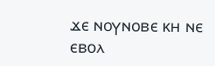ϫⲉ ⲛⲟⲩⲛⲟⲃⲉ ⲕⲏ ⲛⲉ ⲉⲃⲟⲗ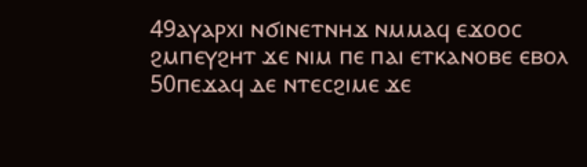49ⲁⲩⲁⲣⲭⲓ ⲛϭⲓⲛⲉⲧⲛⲏϫ ⲛⲙⲙⲁϥ ⲉϫⲟⲟⲥ ϩⲙⲡⲉⲩϩⲏⲧ ϫⲉ ⲛⲓⲙ ⲡⲉ ⲡⲁⲓ ⲉⲧⲕⲁⲛⲟⲃⲉ ⲉⲃⲟⲗ 50ⲡⲉϫⲁϥ ⲇⲉ ⲛⲧⲉⲥϩⲓⲙⲉ ϫⲉ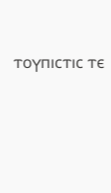ⲧⲟⲩⲡⲓⲥⲧⲓⲥ ⲧⲉ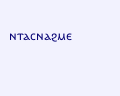ⲛⲧⲁⲥⲛⲁϩⲙⲉ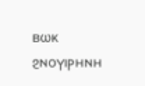ⲃⲱⲕ ϩⲛⲟⲩⲓⲣⲏⲛⲏ